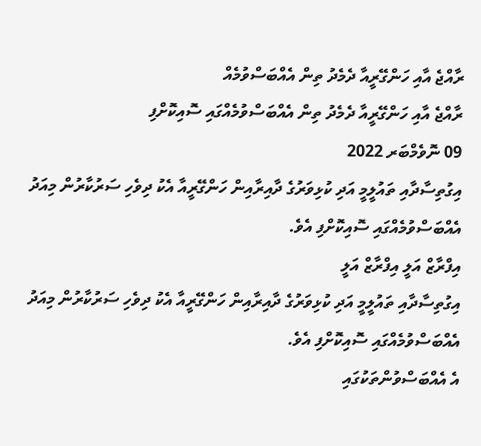ރާއްޖެ އާއި ހަންގޭރީއާ ދެމެދު ތިން އެއްބަސްވުމެއް
ރާއްޖެ އާއި ހަންގޭރީއާ ދެމެދު ތިން އެއްބަސްވުމެއްގައި ސޮއިކޮށްފި
09 ނޮވެމްބަރ 2022
އިގުތިސާދާއި ތައުލީމީ އަދި ކުޅިވަރުގެ ދާއިރާއިން ހަންގޭރީއާ އެކު ދިވެހި ސަރުކާރުން މިއަދު އެއްބަސްވުމެއްގައި ސޮއިކޮށްފި އެވެ.
އިފްރާޒް އަލީ އިފްރާޒް އަލީ
އިގުތިސާދާއި ތައުލީމީ އަދި ކުޅިވަރުގެ ދާއިރާއިން ހަންގޭރީއާ އެކު ދިވެހި ސަރުކާރުން މިއަދު އެއްބަސްވުމެއްގައި ސޮއިކޮށްފި އެވެ.
އެ އެއްބަސްވުންތަކުގައި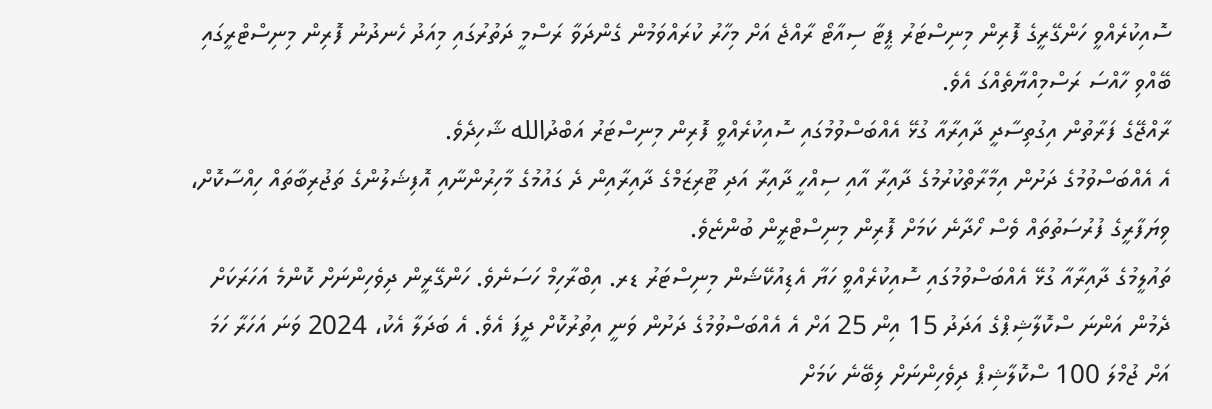ސޮއިކުރެއްވީ ހަންގޭރީގެ ފޮރިން މިނިސްޓަރު ޕީޓާ ސިއާޓޯ ރާއްޖެ އަށް މިހާރު ކުރައްވަމުން ގެންދަވާ ރަސްމީ ދަތުރުގައި މިއަދު ހެނދުނު ފޮރިން މިނިސްޓްރީގައި ބޭއްވި ހާއްސަ ރަސްމިއްޔާތެއްގަ އެވެ.
ރާއްޖޭގެ ފަރާތުން އިގުތިސާދީ ދާއިރާއާ ގުޅޭ އެއްބަސްވުމުގައި ސޮއިކުރެއްވީ ފޮރިން މިނިސްޓަރު އަބްދުالله ޝާހިދެވެ.
އެ އެއްބަސްވުމުގެ ދަށުން އިމާރާތްކުރުމުގެ ދާއިރާ އާއި ސިއްހީ ދާއިރާ އަދި ޓޫރިޒަމްގެ ދާއިރާއިން ދެ ގައުމުގެ މާހިރުންނާއި އޮފިޝަލުންގެ ތަޖުރިބާތައް ހިއްސާކޮށް، ވިޔަފާރީގެ ފުރުސަތުތައް ވެސް ހޯދާނެ ކަމަށް ފޮރިން މިނިސްޓްރީން ބުންޏެވެ.
ތައުލީމުގެ ދާއިރާއާ ގުޅޭ އެއްބަސްވުމުގައި ސޮއިކުރެއްވީ ހަޔާ އެޑިއުކޭޝަން މިނިސްޓަރު ޑރ. އިބްރާހިމް ހަސަނެވެ. ހަންގޭރީން ދިވެހިންނަށް ކޮންމެ އަހަރަކަށް ދެމުން އަންނަ ސްކޮލާޝިޕްގެ އަދަދު 15 އިން 25 އަށް އެ އެއްބަސްވުމުގެ ދަށުން ވަނީ އިތުރުކޮށް ދީފަ އެވެ. އެ ބަދަލާ އެކު، 2024 ވަނަ އަހަރާ ހަމަ އަށް ޖުމްލަ 100 ސްކޮލާޝިޕް ދިވެހިންނަށް ލިބޭނެ ކަމަށް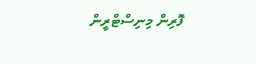ފޮރިން މިނިސްޓްރީން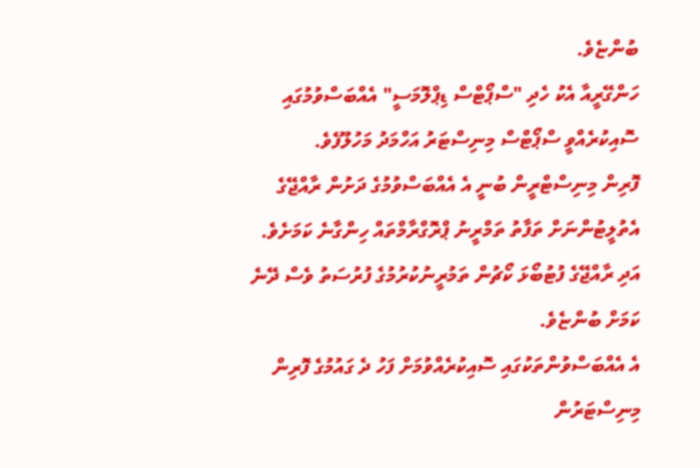ބުންޏެވެ.
ހަންގޭރީއާ އެކު ހެދި "ސްޕޯޓްސް ޑިޕްލޮމަސީ" އެއްބަސްވުމުގައި ސޮއިކުރެއްވީ ސްޕޯޓްސް މިނިސްޓަރު އަހްމަދު މަހުލޫފެވެ.
ފޮރިން މިނިސްޓްރީން ބުނީ އެ އެއްބަސްވުމުގެ ދަށުން ރާއްޖޭގެ އެތުލީޓުންނަށް ތަފާތު ތަމްރީނު ޕްރޮގްރާމްތައް ހިންގާނެ ކަމަށެވެ. އަދި ރާއްޖޭގެ ފުޓުބޯޅަ ކޯޗުން ތަމުރީނުކުރުމުގެ ފުރުސަތު ވެސް ދޭނެ ކަމަށް ބުންޏެވެ.
އެ އެއްބަސްވުންތަކުގައި ސޮއިކުރެއްވުމަށް ފަހު ދެ ގައުމުގެ ފޮރިން މިނިސްޓަރުން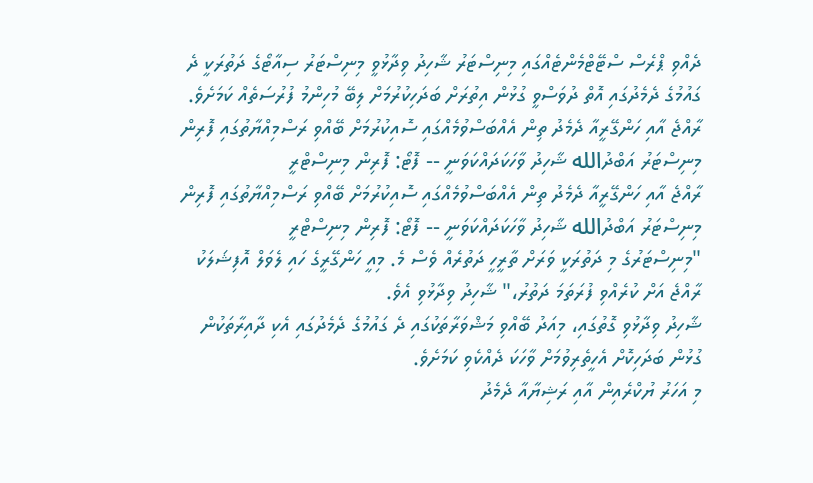ދެއްވި ޕްރެސް ސްޓޭޓްމެންޓެއްގައި މިނިސްޓަރު ޝާހިދު ވިދާޅުވީ މިނިސްޓަރު ސިއާޓޯގެ ދަތުރަކީ ދެ ގައުމުގެ ދެމެދުގައި އޮތް ދުވަސްވީ ގުޅުން އިތުރަށް ބަދަހިކުރުމަށް ލިބޭ މުހިންމު ފުރުސަތެއް ކަމަށެވެ.
ރާއްޖެ އާއި ހަންގޭރީއާ ދެމެދު ތިން އެއްބަސްވުމެއްގައި ސޮއިކުރުމަށް ބޭއްވި ރަސްމިއްޔާތުގައި ފޮރިން މިނިސްޓަރު އަބްދުالله ޝާހިދު ވާހަކަދައްކަވަނީ -- ފޮޓޯ: ފޮރިން މިނިސްޓްރީ
ރާއްޖެ އާއި ހަންގޭރީއާ ދެމެދު ތިން އެއްބަސްވުމެއްގައި ސޮއިކުރުމަށް ބޭއްވި ރަސްމިއްޔާތުގައި ފޮރިން މިނިސްޓަރު އަބްދުالله ޝާހިދު ވާހަކަދައްކަވަނީ -- ފޮޓޯ: ފޮރިން މިނިސްޓްރީ
"މިނިސްޓަރުގެ މި ދަތުރަކީ ވަރަށް ތާރީހީ ދަތުރެއް ވެސް މެ. މިއީ ހަންގޭރީގެ ހައި ލެވަލް އޮފިޝަލަކު ރާއްޖެ އަށް ކުރެއްވި ފުރަތަމަ ދަތުރު،" ޝާހިދު ވިދާޅުވި އެވެ.
ޝާހިދު ވިދާޅުވި ގޮތުގައި، މިއަދު ބޭއްވި މަޝްވަރާތަކުގައި ދެ ގައުމުގެ ދެމެދުގައި އެކި ދާއިރާތަކުން ގުޅުން ބަދަހިކޮށް އެހީތެރިވުމަށް ވާހަކަ ދެއްކެވި ކަމަށެވެ.
މި އަހަރު ޔުކްރެއިން އާއި ރަޝިޔާއާ ދެމެދު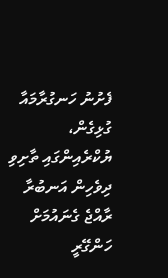ފެށުނު ހަނގުރާމައާ ގުޅިގެން، ޔުކްރެއިންގައި ތާށިވި ދިވެހިން އަނބުރާ ރާއްޖެ ގެނައުމަށް ހަންގޭރީ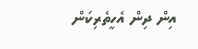އިން ދިން އެހީތެރިކަން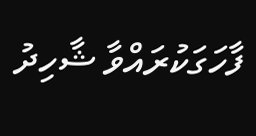ފާހަގަކުރައްވާ ޝާހިދު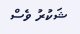ޝަކުރު ވެސް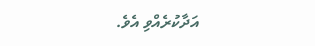އަދާކުރެއްވި އެވެ.